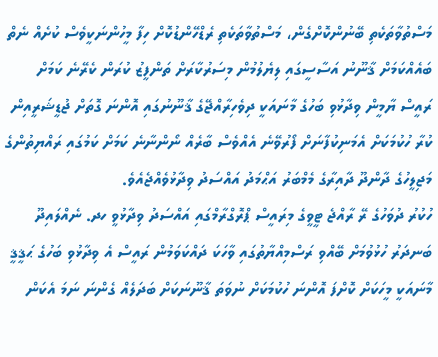މަސްތުވާތަކެތި ބޭނުންކޮށްގެން، މަސްތުވާތަކެތި ރެޑްހޭންޑުކޮށް ހިފާ މީހުންނަކީވެސް ކުށެއް ނެތް ބައެއްކަމަށް ޤާނޫނު އަސާސީގައި ލިޔެލުމުން މިސަރުކާރަށް ތަންފީޒު ކުރަން ކެރޭނެ ކަމަށް ރައީސް ޔާމީން ވިދާޅުވި ބަހުގެ މާނައަކީ ދިވެހިރާއްޖޭގެ ޤާނޫނުގައި އޮންނަ ގޮތަށް ޖުޑީޝަރީއިން ކުރާ ހުކުމަކަށް އެމަނިކުފާނަށް ފޯރުވޭނެ އެއްވެސް ބާރެއް ނޯންނާނެ ކަމަށް ކަމުގައި ރައްޔިތުންގެ މަޖިލީހުގެ ދާންދޫ ދާއިރާގެ މެމްބަރު އަޙްމަދު އައްސަދު ވިދާޅުވެއްޖެއެވެ.
ހުކުރު ދުވަހުގެ ރޭ ރާއްޖެ ޓީވީގެ މިރައީސް ޕްރޮގްރާމްގައި އައްސަދު ވިދާޅުވީ ހދ. ނެއްލައިދޫ ބަނދަރު ހުޅުވުމަށް ބޭއްވި ރަސްމިއްޔާތުގައި ވާހަކަ ދައްކަވަމުން ރައީސް އެ ވިދާޅުވި ބަހުގެ ޙަޤީޤީ މާނައަކީ މީހަކަށް ކޮށްފަ އޮންނަ ހުކުމަކަށް ނުވަތަ ޤާނޫނަކަށް ބަދަލެއް ގެންނަ ނަމަ އެކަން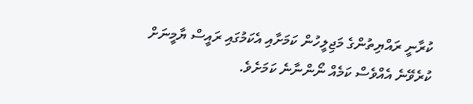ކުރާނީ ރައްޔިތުންގެ މަޖިލީހުން ކަމަށާއި އެކަމުގައި ރައީސް ޔާމީނަށް ކުރެވޭނެ އެއްވެސް ކަމެއް ނޯންނާނެ ކަމަށެވެ.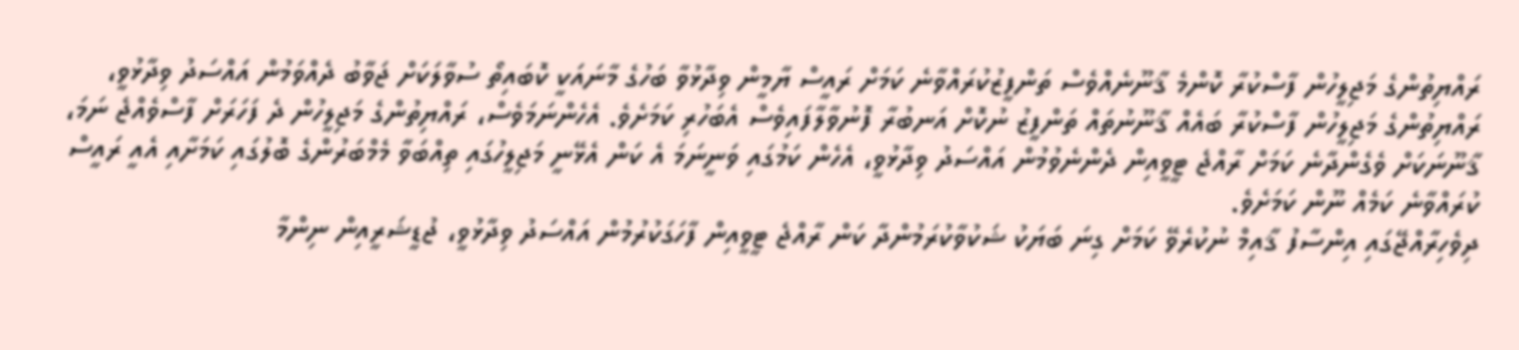ރައްޔިތުންގެ މަޖިލީހުން ފާސްކުރާ ކޮންމެ ޤާނޫނެއްވެސް ތަންފީޒުކުރައްވާނެ ކަމަށް ރައީސް ޔާމީން ވިދާޅުވާ ބަހުގެ މާނައަކީ ކޮބައިތޯ ސުވާލަކަށް ޖަވާބު ދެއްވަމުން އައްސަދު ވިދާޅުވީ، ރައްޔިތުންގެ މަޖިލީހުން ފާސްކުރާ ބައެއް ޤާނޫނުތައް ތަންފީޒު ނުކޮށް އަނބުރާ ފޮނުވާލާފައިވެސް އެބަހުރި ކަމަށެވެ. އެހެންނަމަވެސް، ރައްޔިތުންގެ މަޖިލީހުން ދެ ފަހަރަށް ފާސްވެއްޖެ ނަމަ، ޤާނޫނަކަށް ވެގެންދާނެ ކަމަށް ރާއްޖެ ޓީވީއިން ދެންނެވުމުން އައްސަދު ވިދާޅުވީ، އެހެން ކަމުގައި ވަނީނަމަ އެ ކަން އެޅޭނީ މަޖިލީހުގައި ތިއްބަވާ މެމްބަރުންގެ ބޮލުގައި ކަމަށާއި އެއީ ރައީސް ކުރައްވާނެ ކަމެއް ނޫން ކަމަށެވެ.
ދިވެހިރާއްޖޭގައި އިންސާފު ޤާއިމް ނުކުރެވޭ ކަމަށް ގިނަ ބަޔަކު ޝަކުވާކުރަމުންދާ ކަން ރާއްޖެ ޓީވީއިން ފާހަގަކުރުމުން އައްސަދު ވިދާޅުވީ، ޖުޑީޝަރީއިން ނިންމާ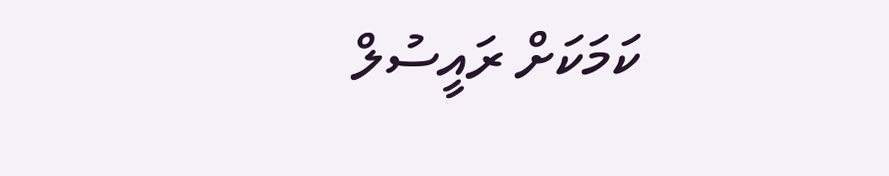ކަމަކަށް ރައީސުލް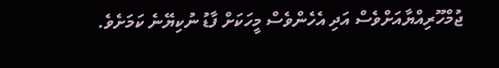ޖުމްހޫރިއްޔާއަށްވެސް އަދި އެހެންވެސް މީހަކަށް ފާޑު ނުކިޔޭނެ ކަމަށެވެ.